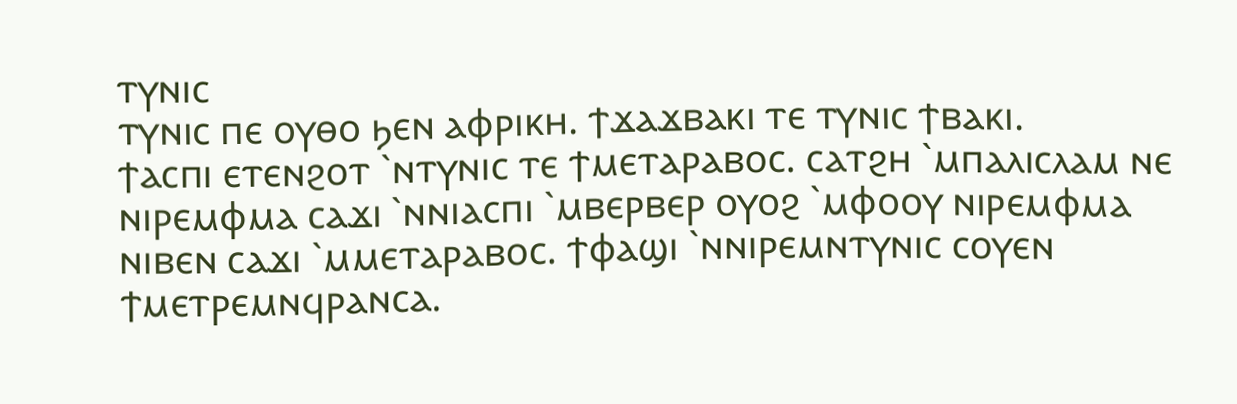ⲧⲩⲛⲓⲥ
ⲧⲩⲛⲓⲥ ⲡⲉ ⲟⲩⲑⲟ ϧⲉⲛ ⲁⲫⲣⲓⲕⲏ. ϯϫⲁϫⲃⲁⲕⲓ ⲧⲉ ⲧⲩⲛⲓⲥ ϯⲃⲁⲕⲓ.
ϯⲁⲥⲡⲓ ⲉⲧⲉⲛϩⲟⲧ `ⲛⲧⲩⲛⲓⲥ ⲧⲉ ϯⲙⲉⲧⲁⲣⲁⲃⲟⲥ. ⲥⲁⲧϩⲏ `ⲙⲡⲁⲗⲓⲥⲗⲁⲙ ⲛⲉ ⲛⲓⲣⲉⲙⲫⲙⲁ ⲥⲁϫⲓ `ⲛⲛⲓⲁⲥⲡⲓ `ⲙⲃⲉⲣⲃⲉⲣ ⲟⲩⲟϩ `ⲙⲫⲟⲟⲩ ⲛⲓⲣⲉⲙⲫⲙⲁ ⲛⲓⲃⲉⲛ ⲥⲁϫⲓ `ⲙⲙⲉⲧⲁⲣⲁⲃⲟⲥ. ϯⲫⲁϣⲓ `ⲛⲛⲓⲣⲉⲙⲛⲧⲩⲛⲓⲥ ⲥⲟⲩⲉⲛ ϯⲙⲉⲧⲣⲉⲙⲛϥⲣⲁⲛⲥⲁ.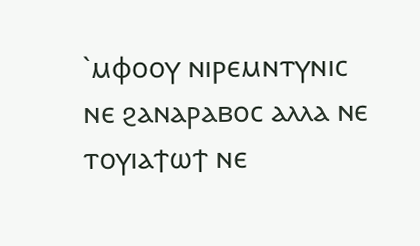`ⲙⲫⲟⲟⲩ ⲛⲓⲣⲉⲙⲛⲧⲩⲛⲓⲥ ⲛⲉ ϩⲁⲛⲁⲣⲁⲃⲟⲥ ⲁⲗⲗⲁ ⲛⲉ ⲧⲟⲩⲓⲁϯⲱϯ ⲛⲉ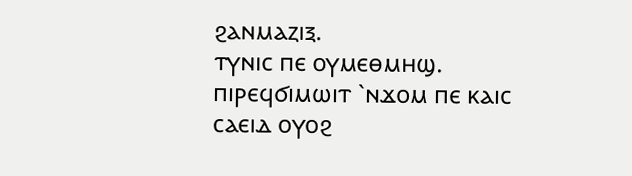ϩⲁⲛⲙⲁⲍⲓⲝ.
ⲧⲩⲛⲓⲥ ⲡⲉ ⲟⲩⲙⲉⲑⲙⲏϣ. ⲡⲓⲣⲉϥϭⲓⲙⲱⲓⲧ `ⲛϫⲟⲙ ⲡⲉ ⲕⲁⲓⲥ ⲥⲁⲉⲓⲇ ⲟⲩⲟϩ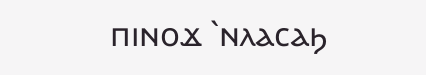ⲡⲓⲛⲟϫ `ⲛⲗⲁⲥⲁϧ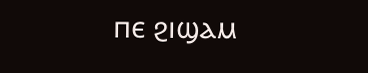ⲡⲉ ϩⲓϣⲁⲙ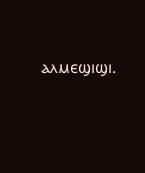ⲁⲗⲙⲉϣⲓϣⲓ.